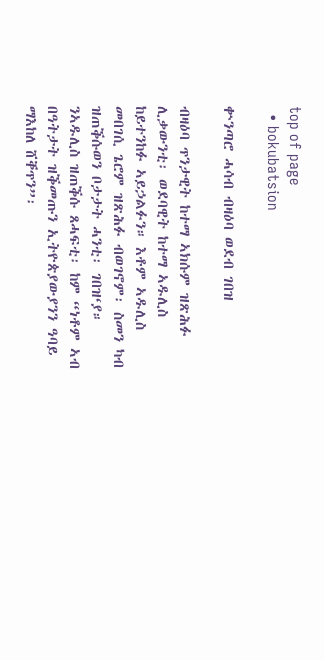top of page
  • bokubatsion

ቍንጣሮ ሓሳብ ብዛዕባ ወደብ ገበዝ

ብዛዕባ ጥንታዊት ከተማ ኣክሱም ዝጽሕፉ ሊቃውንቲ፡ ወደባዊት ከተማ ኣዱሊስ ከይተንከፉ ኣይኃልፉን። እቶም ኣዱሊስ መበገሲ ጌሮም ዝጽሕፉ ብወገኖም፡ ስመን ካብ ዝጠቕሱወን ቦታታት ሓንቲ፡ ገበዝ‘ያ። ንኣዱሊስ ዝጠቕሱ ጸሓፍቲ፡ ከም “ነቶም ኣብ በዓትታት ዝቕመጡን ኢትዮጵያውያንን ዓባይ ማእከለ ሸቐጥን”፡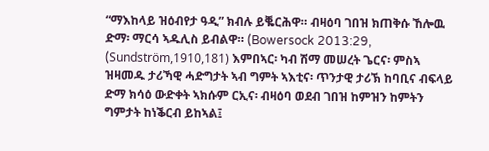“ማእከላይ ዝዕብየታ ዓዲ” ክብሉ ይቘርሕዋ። ብዛዕባ ገበዝ ክጠቅሱ ኸሎዉ ድማ፡ ማርሳ ኣዱሊስ ይብልዋ። (Bowersock 2013:29, (Sundström,1910,181) እምበኣር፡ ካብ ሽማ መሠረት ጌርና፡ ምስኣ ዝዛመዱ ታሪኻዊ ሓድግታት ኣብ ግምት ኣእቲና፡ ጥንታዊ ታሪኽ ከባቢና ብፍላይ ድማ ክሳዕ ውድቀት ኣክሱም ርኢና፡ ብዛዕባ ወደብ ገበዝ ከምዝን ከምትን ግምታት ከነቕርብ ይከኣል፤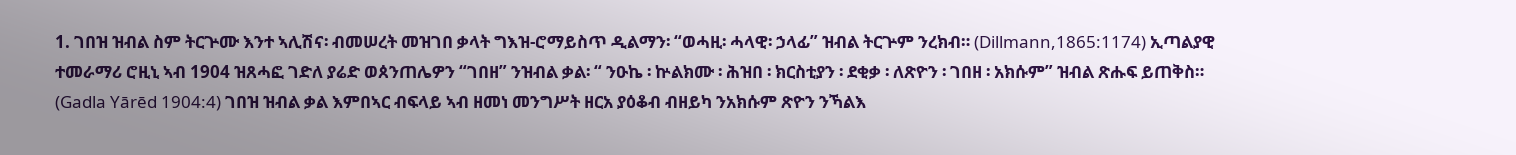1. ገበዝ ዝብል ስም ትርጕሙ እንተ ኣሊሽና፡ ብመሠረት መዝገበ ቃላት ግእዝ-ሮማይስጥ ዲልማን፡ “ወሓዚ፡ ሓላዊ፡ ኃላፊ” ዝብል ትርጕም ንረክብ። (Dillmann,1865:1174) ኢጣልያዊ ተመራማሪ ሮዚኒ ኣብ 1904 ዝጸሓፎ ገድለ ያሬድ ወጰንጠሌዎን “ገበዘ” ንዝብል ቃል፡ “ ንዑኬ ፡ ኵልክሙ ፡ ሕዝበ ፡ ክርስቲያን ፡ ደቂቃ ፡ ለጽዮን ፡ ገበዘ ፡ አክሱም” ዝብል ጽሑፍ ይጠቅስ። (Gadla Yārēd 1904:4) ገበዝ ዝብል ቃል እምበኣር ብፍላይ ኣብ ዘመነ መንግሥት ዘርአ ያዕቆብ ብዘይካ ንአክሱም ጽዮን ንኻልእ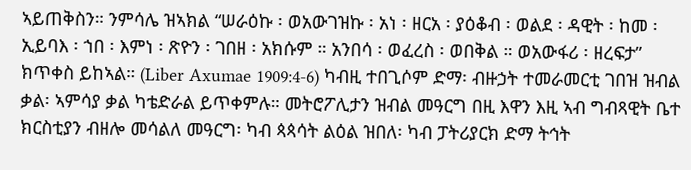ኣይጠቅስን። ንምሳሌ ዝኣክል “ሠራዕኩ ፡ ወአውገዝኩ ፡ አነ ፡ ዘርአ ፡ ያዕቆብ ፡ ወልደ ፡ ዳዊት ፡ ከመ ፡ ኢይባእ ፡ ኀበ ፡ እምነ ፡ ጽዮን ፡ ገበዘ ፡ አክሱም ። አንበሳ ፡ ወፈረስ ፡ ወበቅል ። ወአውፋሪ ፡ ዘረፍታ” ክጥቀስ ይከኣል። (Liber Axumae 1909:4-6) ካብዚ ተበጊሶም ድማ፡ ብዙኃት ተመራመርቲ ገበዝ ዝብል ቃል፡ ኣምሳያ ቃል ካቴድራል ይጥቀምሉ። መትሮፖሊታን ዝብል መዓርግ በዚ እዋን እዚ ኣብ ግብጻዊት ቤተ ክርስቲያን ብዘሎ መሳልለ መዓርግ፡ ካብ ጳጳሳት ልዕል ዝበለ፡ ካብ ፓትሪያርክ ድማ ትኅት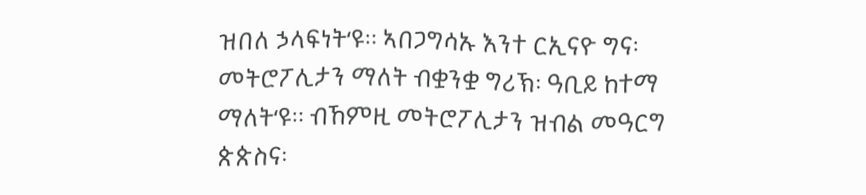ዝበለ ኃላፍነት‘ዩ። ኣበጋግሳኡ እንተ ርኢናዮ ግና፡ መትሮፖሊታን ማለት ብቋንቋ ግሪኽ፡ ዓቢይ ከተማ ማለት‘ዩ። ብኸምዚ መትሮፖሊታን ዝብል መዓርግ ጵጵስና፡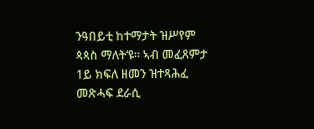ንዓበይቲ ከተማታት ዝሥየም ጳጳስ ማለት‘ዩ። ኣብ መፈጸምታ 1ይ ክፍለ ዘመን ዝተጻሕፈ መጽሓፍ ደራሲ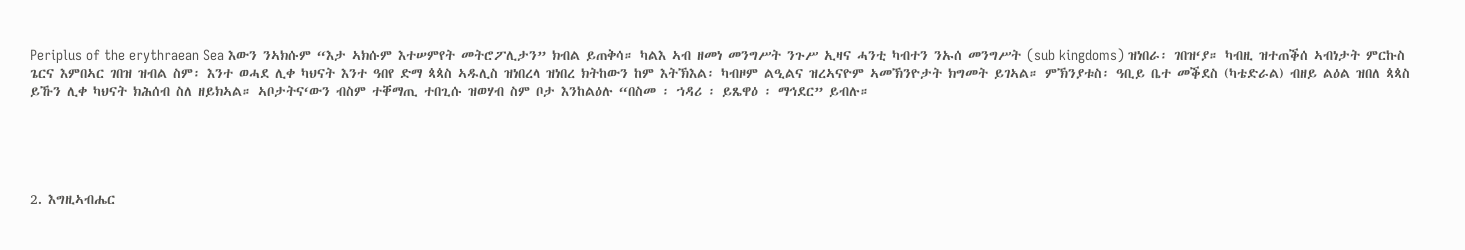Periplus of the erythraean Sea እውን ንኣክሱም “እታ ኣክሱም እተሠምየት መትሮፖሊታን” ክብል ይጠቅሳ። ካልእ ኣብ ዘመነ መንግሥት ንጉሥ ኢዛና ሓንቲ ካብተን ንኡሰ መንግሥት (sub kingdoms) ዝነበራ፡ ገበዝ‘ያ። ካብዚ ዝተጠቕሰ ኣብነታት ምርኩስ ጌርና እምበኣር ገበዝ ዝብል ስም፡ እንተ ወሓደ ሊቀ ካህናት እንተ ዓበየ ድማ ጳጳስ ኣዱሊስ ዝነበረላ ዝነበረ ክትከውን ከም እትኽእል፡ ካብዞም ልዒልና ዝረኣናዮም ኣመኽንዮታት ክግመት ይገኣል። ምኽንያቱስ፡ ዓቢይ ቤተ መቕደስ (ካቴድራል) ብዘይ ልዕል ዝበለ ጳጳስ ይኹን ሊቀ ካህናት ክሕሰብ ስለ ዘይክኣል። ኣቦታትና‘ውን ብስም ተቐማጢ ተበጊሱ ዝወሃብ ስም ቦታ እንከልዕሉ “በስመ ፡ ኀዳሪ ፡ ይጼዋዕ ፡ ማኅደር” ይብሉ።





2. እግዚኣብሔር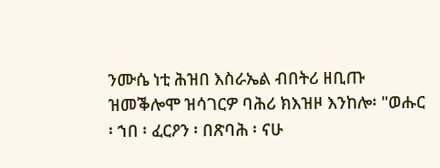ንሙሴ ነቲ ሕዝበ እስራኤል ብበትሪ ዘቢጡ ዝመቕሎሞ ዝሳገርዎ ባሕሪ ክእዝዞ እንከሎ፡ "ወሑር ፡ ኀበ ፡ ፈርዖን ፡ በጽባሕ ፡ ናሁ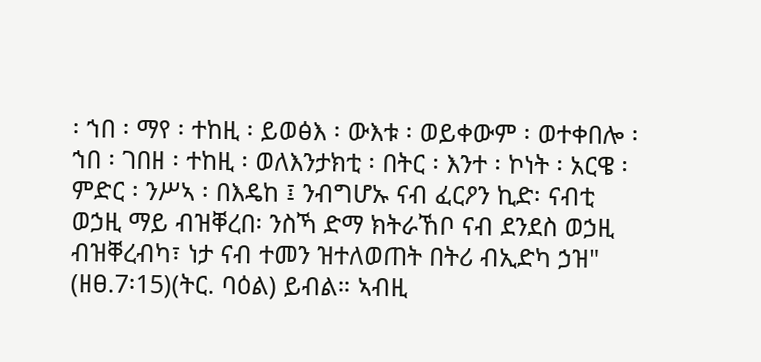፡ ኀበ ፡ ማየ ፡ ተከዚ ፡ ይወፅእ ፡ ውእቱ ፡ ወይቀውም ፡ ወተቀበሎ ፡ ኀበ ፡ ገበዘ ፡ ተከዚ ፡ ወለእንታክቲ ፡ በትር ፡ እንተ ፡ ኮነት ፡ አርዌ ፡ ምድር ፡ ንሥኣ ፡ በእዴከ ፤ ንብግሆኡ ናብ ፈርዖን ኪድ፡ ናብቲ ወኃዚ ማይ ብዝቐረበ፡ ንስኻ ድማ ክትራኸቦ ናብ ደንደስ ወኃዚ ብዝቐረብካ፣ ነታ ናብ ተመን ዝተለወጠት በትሪ ብኢድካ ኃዝ" (ዘፀ.7፡15)(ትር. ባዕል) ይብል። ኣብዚ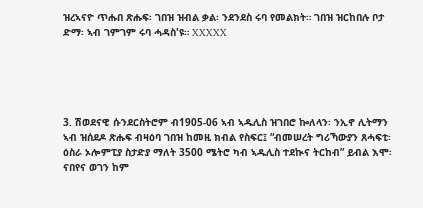ዝረኣናዮ ጥሑበ ጽሑፍ፡ ገበዝ ዝብል ቃል፡ ንደንደስ ሩባ የመልክት። ገበዝ ዝርከበሉ ቦታ ድማ፡ ኣብ ገምገም ሩባ ሓዳስ'ዩ። XXXXX





3. ሽወደናዊ ሱንደርስትሮም ብ1905-06 ኣብ ኣዱሊስ ዝገበሮ ኰለላን፡ ንኢኖ ሊትማን ኣብ ዝሰደዶ ጽሑፍ ብዛዕባ ገበዝ ከመዚ ክብል የስፍር፤ “ብመሠረት ግሪኻውያን ጸሓፍቲ፡ ዕስራ ኦሎምፒያ ስታድያ ማለት 3500 ሜትሮ ካብ ኣዱሊስ ተደኲና ትርከብ” ይብል እሞ፡ ናበየና ወገን ከም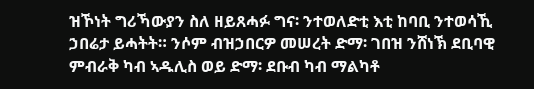ዝኾነት ግሪኻውያን ስለ ዘይጸሓፉ ግና፡ ንተወለድቲ እቲ ከባቢ ንተወሳኺ ኃበሬታ ይሓትት። ንሶም ብዝኃበርዎ መሠረት ድማ፡ ገበዝ ንሸነኽ ደቢባዊ ምብራቅ ካብ ኣዱሊስ ወይ ድማ፡ ደቡብ ካብ ማልካቶ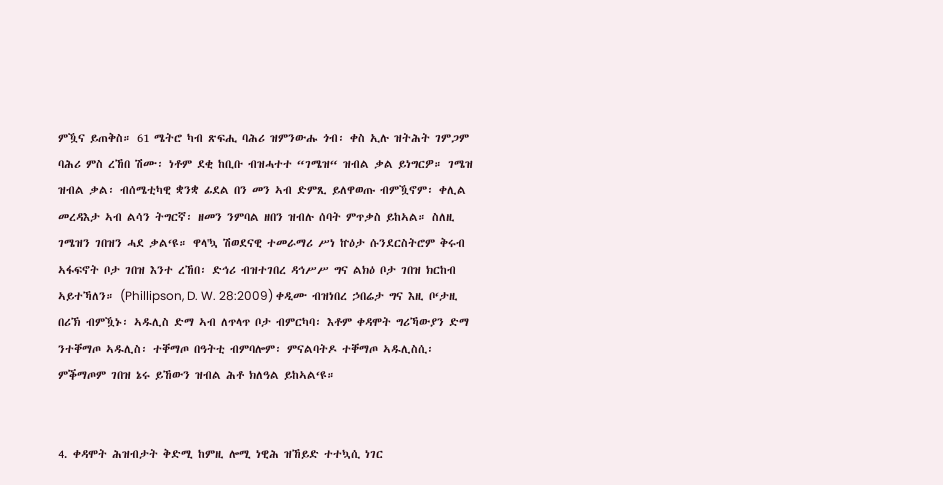ምዃና ይጠቅስ። 61 ሜትሮ ካብ ጽፍሒ ባሕሪ ዝምንውሑ ጎብ፡ ቀስ ኢሉ ዝትሕት ገምጋም ባሕሪ ምስ ረኸበ ሽሙ፡ ነቶም ደቂ ከቢቡ ብዝሓተተ “ገሜዝ“ ዝብል ቃል ይነግርዎ። ገሜዝ ዝብል ቃል፡ ብሰሜቲካዊ ቋንቋ ፊደል በን መን ኣብ ድምጺ ይለዋወጡ ብምዃኖም፡ ቀሊል መረዳእታ ኣብ ልሳን ትግርኛ፡ ዘመን ንምባል ዘበን ዝብሉ ሰባት ምጥቃስ ይከኣል። ስለዚ ገሜዝን ገበዝን ሓደ ቃል‘ዩ። ዋላ'ኳ ሽወደናዊ ተመራማሪ ሥነ ኵዕታ ሱንደርስትሮም ቅሩብ ኣፋፍኖት ቦታ ገበዝ እንተ ረኸበ፡ ድኅሪ ብዝተገበረ ዳኅሥሥ ግና ልክዕ ቦታ ገበዝ ክርከብ ኣይተኻለን። (Phillipson, D. W. 28:2009) ቀዲሙ ብዝነበረ ኃበሬታ ግና እዚ ቦ‘ታዚ በሪኽ ብምዃኑ፡ ኣዱሊስ ድማ ኣብ ለጥላጥ ቦታ ብምርካባ፡ እቶም ቀዳሞት ግሪኻውያን ድማ ንተቐማጦ ኣዱሊስ፡ ተቐማጦ በዓትቲ ብምባሎም፡ ምናልባትዶ ተቐማጦ ኣዱሊስሲ፡ ምቕማጦም ገበዝ ኔሩ ይኸውን ዝብል ሕቶ ክለዓል ይከኣል‘ዩ።


4. ቀዳሞት ሕዝብታት ቅድሚ ከምዚ ሎሚ ነዊሕ ዝኸይድ ተተኳሲ ነገር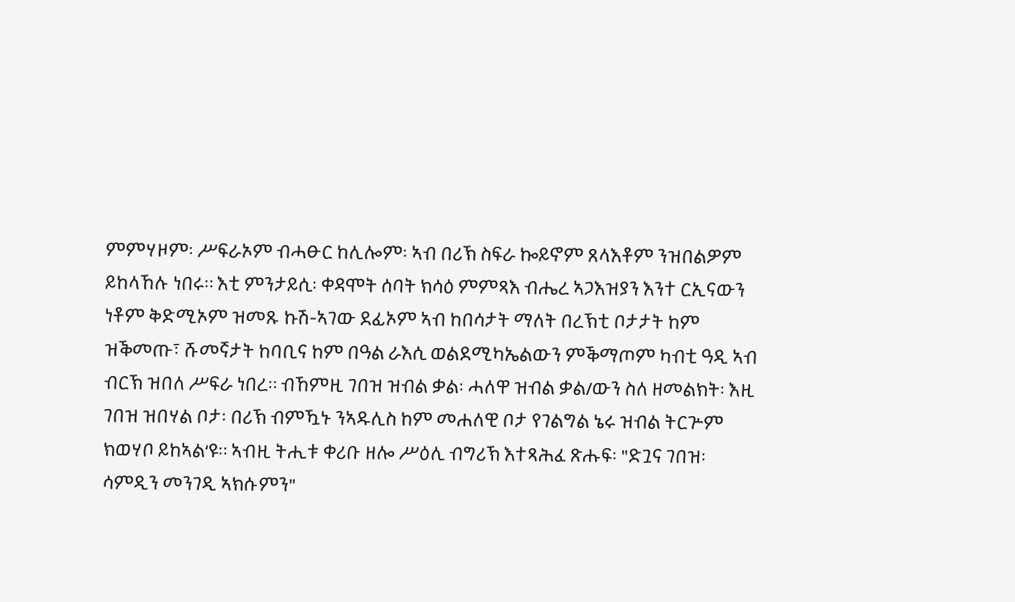ምምሃዞም፡ ሥፍራኦም ብሓፁር ከሊሎም፡ ኣብ በሪኽ ስፍራ ኰይኖም ጸላእቶም ንዝበልዎም ይከላኸሉ ነበሩ። እቲ ምንታይሲ፡ ቀዳሞት ሰባት ክሳዕ ምምጻእ ብሔረ ኣጋእዝያን እንተ ርኢናውን ነቶም ቅድሚኦም ዝመጹ ኩሽ-ኣገው ደፊኦም ኣብ ከበሳታት ማለት በረኽቲ ቦታታት ከም ዝቕመጡ፣ ሹመኛታት ከባቢና ከም በዓል ራእሲ ወልደሚካኤልውን ምቕማጦም ካብቲ ዓዲ ኣብ ብርኽ ዝበለ ሥፍራ ነበረ። ብኸምዚ ገበዝ ዝብል ቃል፡ ሓለዋ ዝብል ቃል/ውን ስለ ዘመልክት፡ እዚ ገበዝ ዝበሃል ቦታ፡ በሪኽ ብምዃኑ ንኣዱሊስ ከም መሐለዊ ቦታ የገልግል ኔሩ ዝብል ትርጕም ክወሃቦ ይከኣል‘ዩ። ኣብዚ ትሒቱ ቀሪቡ ዘሎ ሥዕሊ ብግሪኽ እተጻሕፈ ጽሑፍ፡ "ድጓና ገበዝ፡ ሳምዲን መንገዲ ኣክሱምን"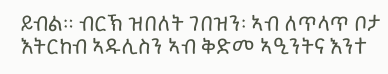ይብል። ብርኽ ዝበለት ገበዝን፡ ኣብ ለጥላጥ ቦታ እትርከብ ኣዱሊስን ኣብ ቅድመ ኣዒንትና እንተ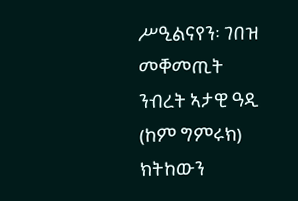ሥዒልናየን፡ ገበዝ መቐመጢት ንብረት ኣታዊ ዓዲ (ከም ግምሩክ) ክትከውን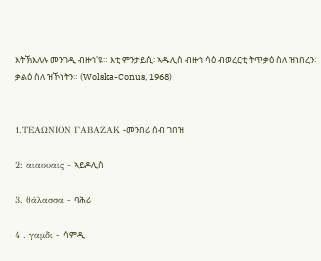እትኽእለሉ መንገዲ ብዙኅ'ዩ። እቲ ምንታይሲ፡ ኣዱሊስ ብዙኅ ሳዕ ብወረርቲ ትጥቃዕ ስለ ዝነበረን፡ ቃልዕ ስለ ዝኾነትን። (Wolska-Conus, 1968)


1.ΤΕΑΩΝΙΟΝ ΓΑΒΑΖΑΚ -መንበሪ ሰብ ገበዝ

2: αιαουαις - ኣይዶሊስ

3. θάλασσα - ባሕሪ

4 . γαμδι - ሳምዲ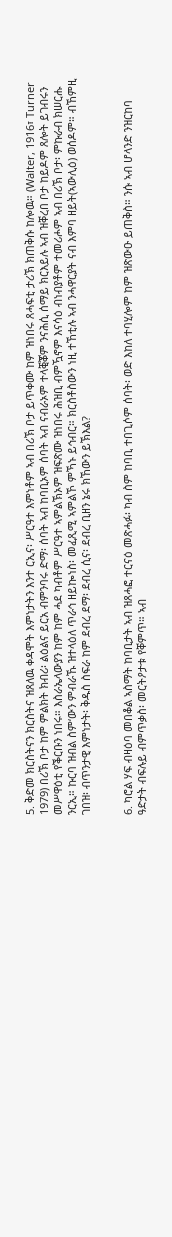5. ቅድመ ክርስትናን ክርስትና ዝጸለዉ ቀዳሞት እምነታትን እንተ ርኢና፡ ሥርዓተ እምነቶም ኣብ በሪኽ ቦታ ይጥቀሙ ከም ዝነበሩ ጸሓፍቲ ታሪኽ ክጠቅሱ ከሎዉ። (Walter, 1916፣ Turner 1979) በሪኽ ቦታ ከም ምልክት ክብሪ፡ ልዕልና ይርአ ብምንባሩ ድማ፡ ሰባት ኣብ ከባቢኦም ሰባት ኣብ ናብራኦም ተላቒቖም ንናሕሲ ሰማይ ክርእይሉ ኣብ ዝቐረበ ቦታ ከይዶም ጸሎት ይገብሩን መሥዋዕቲ የቕርቡን ነበሩ። እስራኤላውያን ከም ከም ሓደ ካብቶም ሥርዓተ ኣምልኽኦም ዝፍጽሙ ዝነበሩ ሕዝቢ ብምዃኖም እናሳዕ ብነብያቶም ተመሪሖም ኣብ በሪኽ ቦታ፡ ምኩራብ ክሠርሑ ንርኢ። ኩርባ ዝብል ስም‘ውን ምብራኹ ዝተላዕለ ጥራኅ ዘይኰነስ፡ መፈጺሚ ኣምልኾ ምኻኑ ይኅብር። ክርስቶስውን ነዚ ተኸቲሉ ኣብ ንሓዋርያት ናብ እምባ ዘይት(ኣውሊዕ) ወሰዶም። ብኸምዚ ገበዝ፡ ብጥንታዊ እምነታት፡ ቅዱስ ስፍራ ከም ደብረ ደማ፡ ደብረ ሲና፡ ደብረ ቢዘን ኔሩ ክኸውን ይኽእል?


6. ካሮል ሃፍ ብዛዕባ መበቆል ኣስማት ከባቢታት ኣብ ዝጸሓፎ ተርናዕ መጽሓፉ፡ ካብ ስም ከባቢ ተበጊሶም ሰባት፡ ወድ እከለ ተባሂሎም ከም ዝጽውዑ ይጠቅስ። ንሱ ኣብ ሆላንድ ንዝርከባ ዓድታት ብፍሉይ ብምጥቃስ፡ መርትዖታቱ የቐምጥ። ኣብ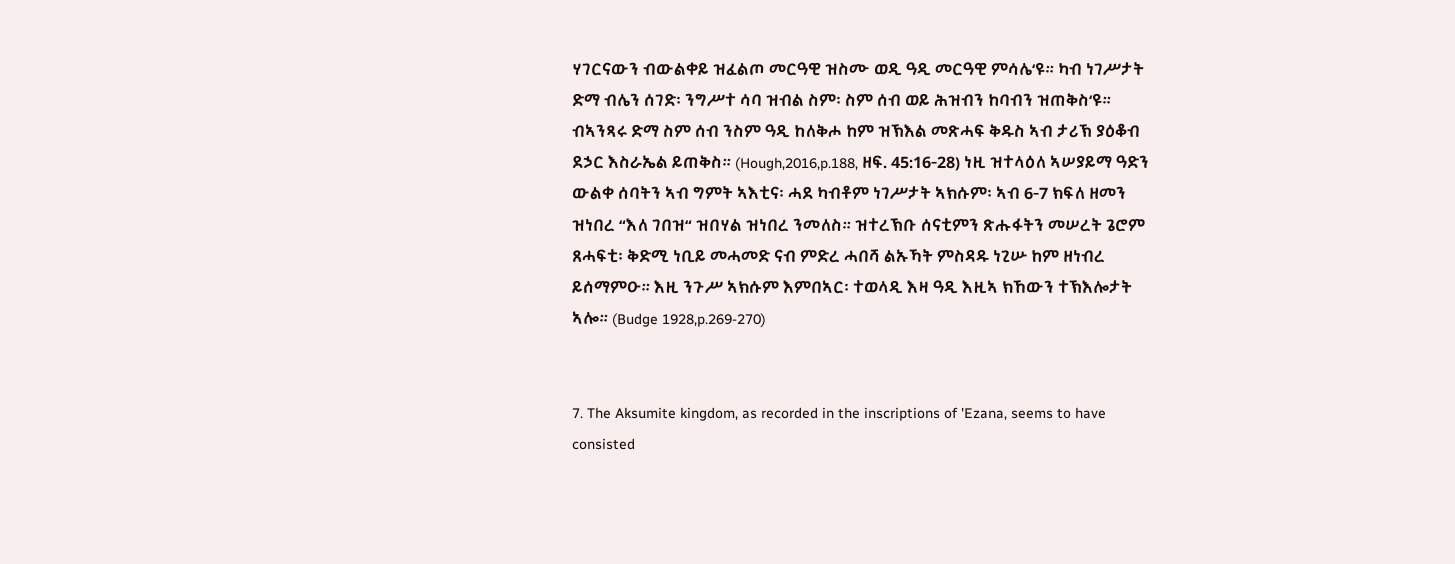ሃገርናውን ብውልቀይ ዝፈልጦ መርዓዊ ዝስሙ ወዲ ዓዲ መርዓዊ ምሳሌ‘ዩ። ካብ ነገሥታት ድማ ብሌን ሰገድ፡ ንግሥተ ሳባ ዝብል ስም፡ ስም ሰብ ወይ ሕዝብን ከባብን ዝጠቅስ‘ዩ። ብኣንጻሩ ድማ ስም ሰብ ንስም ዓዲ ከለቅሖ ከም ዝኽእል መጽሓፍ ቅዱስ ኣብ ታሪኽ ያዕቆብ ደኃር እስራኤል ይጠቅስ። (Hough,2016,p.188, ዘፍ. 45:16-28) ነዚ ዝተላዕለ ኣሠያይማ ዓድን ውልቀ ሰባትን ኣብ ግምት ኣእቲና፡ ሓደ ካብቶም ነገሥታት ኣክሱም፡ ኣብ 6-7 ክፍለ ዘመን ዝነበረ “እለ ገበዝ“ ዝበሃል ዝነበረ ንመለስ። ዝተረኽቡ ሰናቲምን ጽሑፋትን መሠረት ጌሮም ጸሓፍቲ፡ ቅድሚ ነቢይ መሓመድ ናብ ምድረ ሓበሻ ልኡኻት ምስዳዱ ነጊሡ ከም ዘነብረ ይሰማምዑ። እዚ ንጉሥ ኣክሱም እምበኣር፡ ተወላዲ እዛ ዓዲ እዚኣ ክኸውን ተኽእሎታት ኣሎ። (Budge 1928,p.269-270)


7. The Aksumite kingdom, as recorded in the inscriptions of 'Ezana, seems to have consisted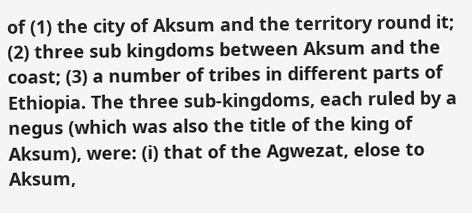of (1) the city of Aksum and the territory round it; (2) three sub kingdoms between Aksum and the coast; (3) a number of tribes in different parts of Ethiopia. The three sub-kingdoms, each ruled by a negus (which was also the title of the king of Aksum), were: (i) that of the Agwezat, elose to Aksum,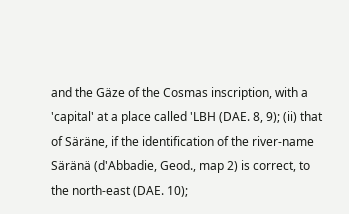and the Gäze of the Cosmas inscription, with a 'capital' at a place called 'LBH (DAE. 8, 9); (ii) that of Säräne, if the identification of the river-name Säränä (d'Abbadie, Geod., map 2) is correct, to the north-east (DAE. 10);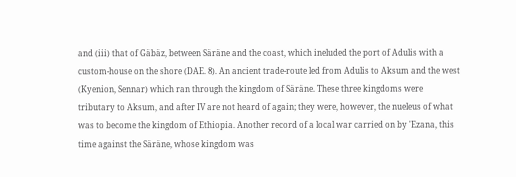and (iii) that of Gäbäz, between Säräne and the coast, which ineluded the port of Adulis with a custom-house on the shore (DAE. 8). An ancient trade-route led from Adulis to Aksum and the west (Kyenion, Sennar) which ran through the kingdom of Säräne. These three kingdoms were tributary to Aksum, and after IV are not heard of again; they were, however, the nueleus of what was to become the kingdom of Ethiopia. Another record of a local war carried on by 'Ezana, this time against the Säräne, whose kingdom was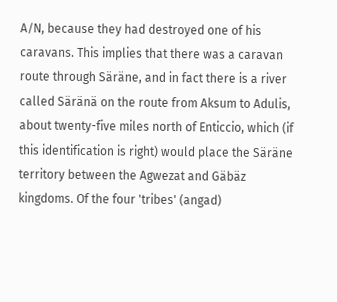A/N, because they had destroyed one of his caravans. This implies that there was a caravan route through Säräne, and in fact there is a river called Säränä on the route from Aksum to Adulis, about twenty-five miles north of Enticcio, which (if this identification is right) would place the Säräne territory between the Agwezat and Gäbäz kingdoms. Of the four 'tribes' (angad)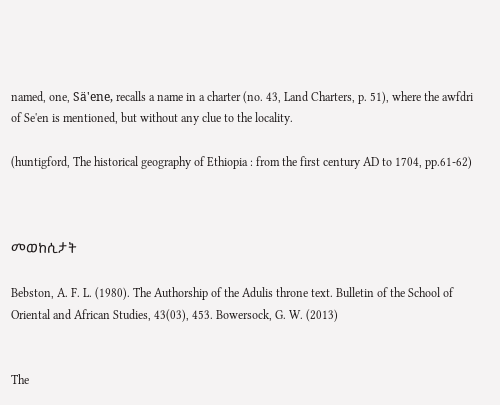named, one, Sä'ene, recalls a name in a charter (no. 43, Land Charters, p. 51), where the awfdri of Se'en is mentioned, but without any clue to the locality.

(huntigford, The historical geography of Ethiopia : from the first century AD to 1704, pp.61-62)



መወከሲታት

Bebston, A. F. L. (1980). The Authorship of the Adulis throne text. Bulletin of the School of Oriental and African Studies, 43(03), 453. Bowersock, G. W. (2013)


The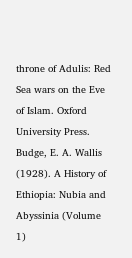throne of Adulis: Red Sea wars on the Eve of Islam. Oxford University Press. Budge, E. A. Wallis (1928). A History of Ethiopia: Nubia and Abyssinia (Volume 1)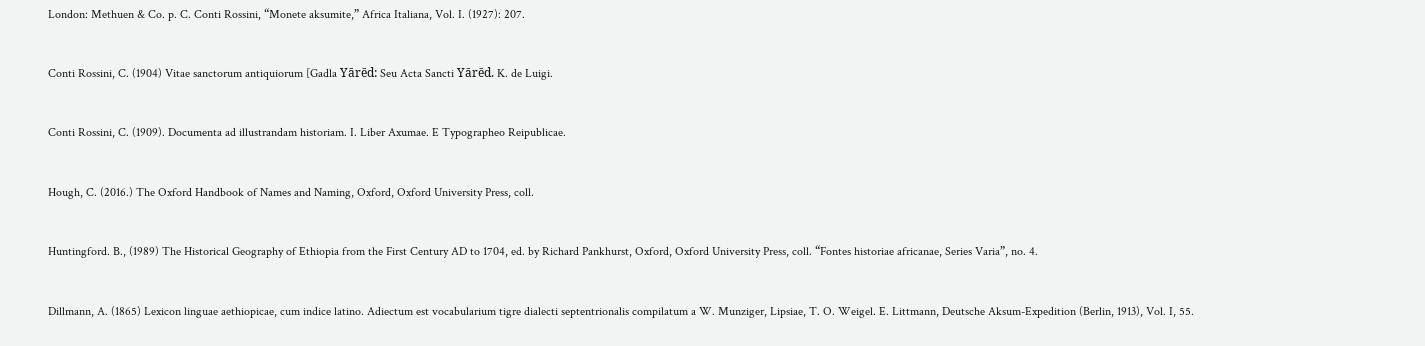London: Methuen & Co. p. C. Conti Rossini, “Monete aksumite,” Africa Italiana, Vol. I. (1927): 207.


Conti Rossini, C. (1904) Vitae sanctorum antiquiorum [Gadla Yārēd: Seu Acta Sancti Yārēd. K. de Luigi.


Conti Rossini, C. (1909). Documenta ad illustrandam historiam. I. Liber Axumae. E Typographeo Reipublicae.


Hough, C. (2016.) The Oxford Handbook of Names and Naming, Oxford, Oxford University Press, coll.


Huntingford. B., (1989) The Historical Geography of Ethiopia from the First Century AD to 1704, ed. by Richard Pankhurst, Oxford, Oxford University Press, coll. “Fontes historiae africanae, Series Varia”, no. 4.


Dillmann, A. (1865) Lexicon linguae aethiopicae, cum indice latino. Adiectum est vocabularium tigre dialecti septentrionalis compilatum a W. Munziger, Lipsiae, T. O. Weigel. E. Littmann, Deutsche Aksum-Expedition (Berlin, 1913), Vol. I, 55.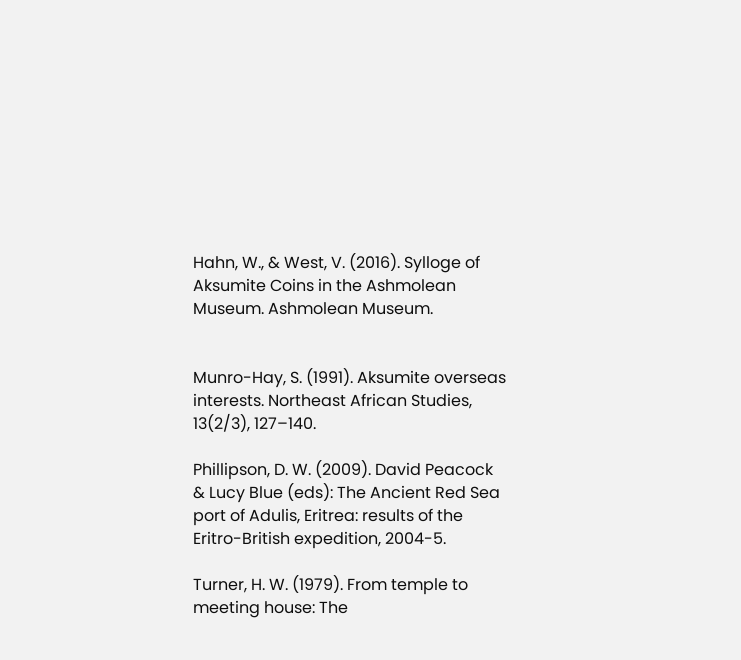Hahn, W., & West, V. (2016). Sylloge of Aksumite Coins in the Ashmolean Museum. Ashmolean Museum.


Munro-Hay, S. (1991). Aksumite overseas interests. Northeast African Studies, 13(2/3), 127–140.

Phillipson, D. W. (2009). David Peacock & Lucy Blue (eds): The Ancient Red Sea port of Adulis, Eritrea: results of the Eritro-British expedition, 2004-5.

Turner, H. W. (1979). From temple to meeting house: The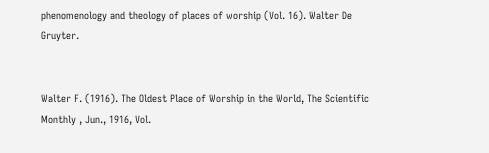phenomenology and theology of places of worship (Vol. 16). Walter De Gruyter.


Walter F. (1916). The Oldest Place of Worship in the World, The Scientific Monthly , Jun., 1916, Vol.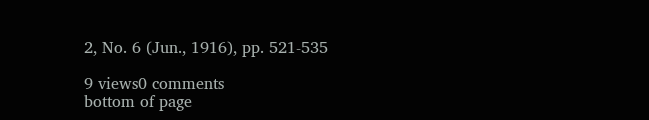2, No. 6 (Jun., 1916), pp. 521-535

9 views0 comments
bottom of page